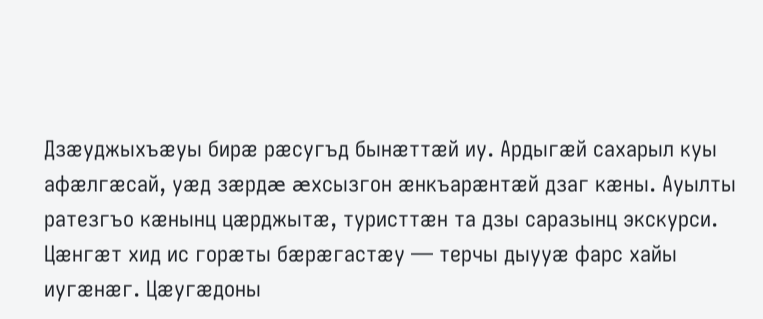Дзæуджыхъæуы бирæ рæсугъд бынæттæй иу. Ардыгæй сахарыл куы афæлгæсай, уæд зæрдæ æхсызгон æнкъарæнтæй дзаг кæны. Ауылты ратезгъо кæнынц цæрджытæ, туристтæн та дзы саразынц экскурси. Цæнгæт хид ис горæты бæрæгастæу — терчы дыууæ фарс хайы иугæнæг. Цæугæдоны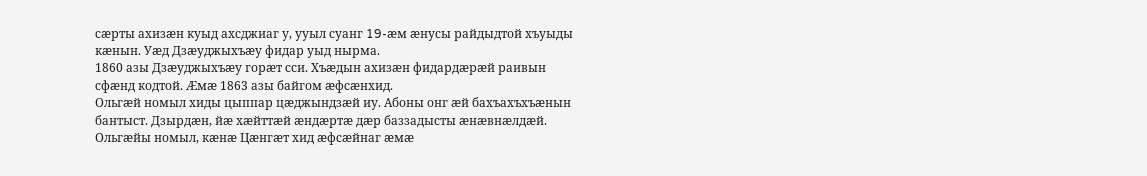сæрты ахизæн куыд ахсджиаг у, ууыл суанг 19-æм æнусы райдыдтой хъуыды кæнын. Уæд Дзæуджыхъæу фидар уыд нырма.
1860 азы Дзæуджыхъæу горæт сси. Хъæдын ахизæн фидардæрæй раивын сфæнд кодтой. Æмæ 1863 азы байгом æфсæнхид.
Ольгæй номыл хиды цыппар цæджындзæй иу. Абоны онг æй бахъахъхъæнын бантыст. Дзырдæн, йæ хæйттæй æндæртæ дæр баззадысты æнæвнæлдæй.
Ольгæйы номыл, кæнæ Цæнгæт хид æфсæйнаг æмæ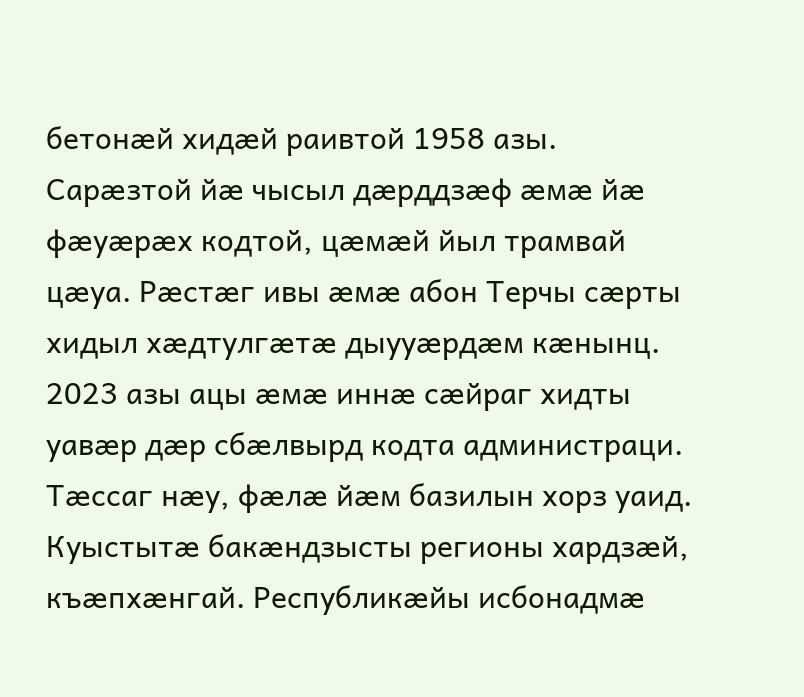бетонæй хидæй раивтой 1958 азы. Сарæзтой йæ чысыл дæрддзæф æмæ йæ фæуæрæх кодтой, цæмæй йыл трамвай цæуа. Рæстæг ивы æмæ абон Терчы сæрты хидыл хæдтулгæтæ дыууæрдæм кæнынц. 2023 азы ацы æмæ иннæ сæйраг хидты уавæр дæр сбæлвырд кодта администраци. Тæссаг нæу, фæлæ йæм базилын хорз уаид.
Куыстытæ бакæндзысты регионы хардзæй, къæпхæнгай. Республикæйы исбонадмæ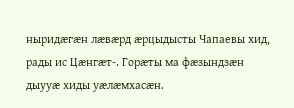ныридæгæн лæвæрд æрцыдысты Чапаевы хид, рады ис Цæнгæт-. Горæты ма фæзындзæн дыууæ хиды уæлæмхасæн.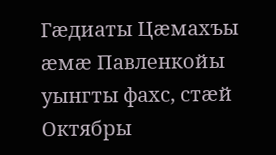Гæдиаты Цæмахъы æмæ Павленкойы уынгты фахс, стæй Октябры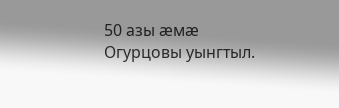50 азы æмæ Огурцовы уынгтыл.